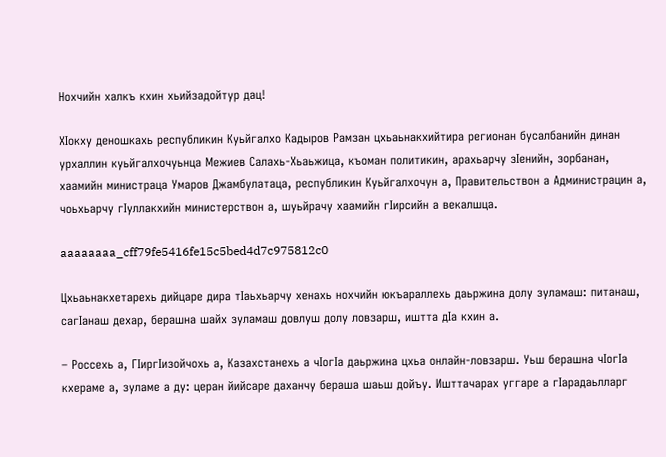Нохчийн халкъ кхин хьийзадойтур дац!

ХIокху деношкахь республикин Куьйгалхо Кадыров Рамзан цхьаьнакхийтира регионан бусалбанийн динан урхаллин куьйгалхочуьнца Межиев Салахь-Хьаьжица, къоман политикин, арахьарчу зIенийн, зорбанан, хаамийн министраца Умаров Джамбулатаца, республикин Куьйгалхочун а, Правительствон а Администрацин а, чоьхьарчу гIуллакхийн министерствон а, шуьйрачу хаамийн гIирсийн а векалшца.

aaaaaaaa_cff79fe5416fe15c5bed4d7c975812c0

Цхьаьнакхетарехь дийцаре дира тIаьхьарчу хенахь нохчийн юкъараллехь даьржина долу зуламаш: питанаш, сагIанаш дехар, берашна шайх зуламаш довлуш долу ловзарш, иштта дIа кхин а.

– Россехь а, ГIиргIизойчохь а, Казахстанехь а чIогIа даьржина цхьа онлайн-ловзарш. Уьш берашна чIогIа кхераме а, зуламе а ду: церан йийсаре даханчу бераша шаьш дойъу. Ишттачарах уггаре а гIарадаьлларг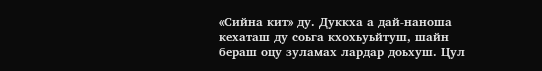«Сийна кит» ду. Дуккха а дай-наноша кехаташ ду соьга кхохьуьйтуш, шайн бераш оцу зуламах лардар доьхуш. Цул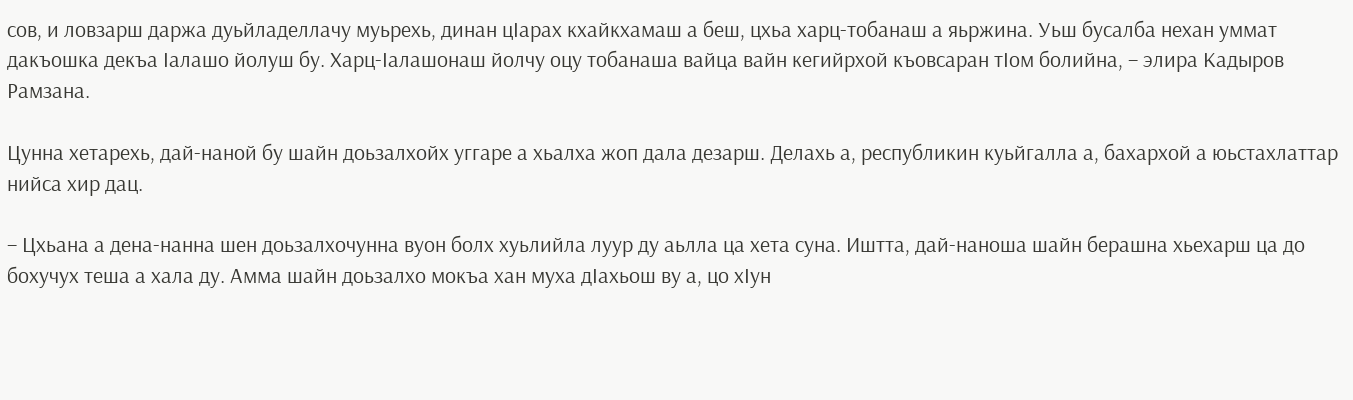сов, и ловзарш даржа дуьйладеллачу муьрехь, динан цIарах кхайкхамаш а беш, цхьа харц-тобанаш а яьржина. Уьш бусалба нехан уммат дакъошка декъа Iалашо йолуш бу. Харц-Iалашонаш йолчу оцу тобанаша вайца вайн кегийрхой къовсаран тIом болийна, – элира Кадыров Рамзана.

Цунна хетарехь, дай-наной бу шайн доьзалхойх уггаре а хьалха жоп дала дезарш. Делахь а, республикин куьйгалла а, бахархой а юьстахлаттар нийса хир дац.

– Цхьана а дена-нанна шен доьзалхочунна вуон болх хуьлийла луур ду аьлла ца хета суна. Иштта, дай-наноша шайн берашна хьехарш ца до бохучух теша а хала ду. Амма шайн доьзалхо мокъа хан муха дIахьош ву а, цо хIун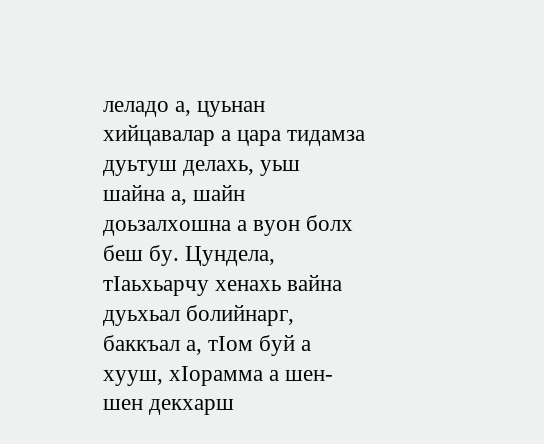леладо а, цуьнан хийцавалар а цара тидамза дуьтуш делахь, уьш шайна а, шайн доьзалхошна а вуон болх беш бу. Цундела, тIаьхьарчу хенахь вайна дуьхьал болийнарг, баккъал а, тIом буй а хууш, хIорамма а шен-шен декхарш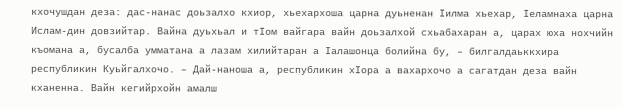кхочушдан деза: дас-нанас доьзалхо кхиор, хьехархоша царна дуьненан Iилма хьехар, Iеламнаха царна Ислам-дин довзийтар. Вайна дуьхьал и тIом вайгара вайн доьзалхой схьабахаран а, царах юха нохчийн къомана а, бусалба умматана а лазам хилийтаран а Iалашонца болийна бу, – билгалдаьккхира республикин Куьйгалхочо. – Дай-наноша а, республикин хIора а вахархочо а сагатдан деза вайн кханенна. Вайн кегийрхойн амалш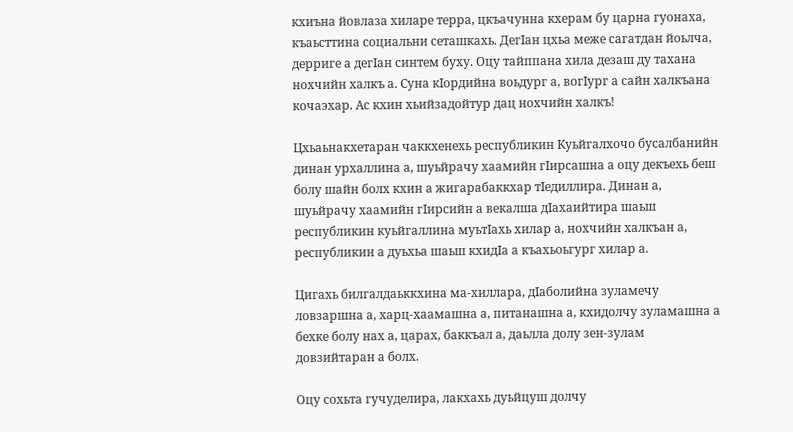кхиъна йовлаза хиларе терра, цкъачунна кхерам бу царна гуонаха, къаьсттина социальни сеташкахь. ДегIан цхьа меже сагатдан йоьлча, дерриге а дегIан синтем буху. Оцу тайппана хила дезаш ду тахана нохчийн халкъ а. Суна кIордийна воьдург а, вогIург а сайн халкъана кочаэхар. Ас кхин хьийзадойтур дац нохчийн халкъ!

Цхьаьнакхетаран чаккхенехь республикин Куьйгалхочо бусалбанийн динан урхаллина а, шуьйрачу хаамийн гIирсашна а оцу декъехь беш болу шайн болх кхин а жигарабаккхар тIедиллира. Динан а, шуьйрачу хаамийн гIирсийн а векалша дIахаийтира шаьш республикин куьйгаллина муьтIахь хилар а, нохчийн халкъан а, республикин а дуьхьа шаьш кхидIа а къахьоьгург хилар а.

Цигахь билгалдаьккхина ма-хиллара, дIаболийна зуламечу ловзаршна а, харц-хаамашна а, питанашна а, кхидолчу зуламашна а бехке болу нах а, царах, баккъал а, даьлла долу зен-зулам довзийтаран а болх.

Оцу сохьта гучуделира, лакхахь дуьйцуш долчу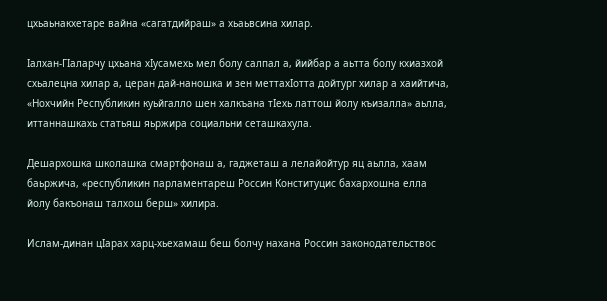цхьаьнакхетаре вайна «сагатдийраш» а хьаьвсина хилар.

Iалхан-ГIаларчу цхьана хIусамехь мел болу салпал а, йийбар а аьтта болу кхиазхой схьалецна хилар а, церан дай-наношка и зен меттахIотта дойтург хилар а хаийтича, «Нохчийн Республикин куьйгалло шен халкъана тIехь латтош йолу къизалла» аьлла, иттаннашкахь статьяш яьржира социальни сеташкахула.

Дешархошка школашка смартфонаш а, гаджеташ а лелайойтур яц аьлла, хаам баьржича, «республикин парламентареш Россин Конституцис бахархошна елла йолу бакъонаш талхош берш» хилира.

Ислам-динан цIарах харц-хьехамаш беш болчу нахана Россин законодательствос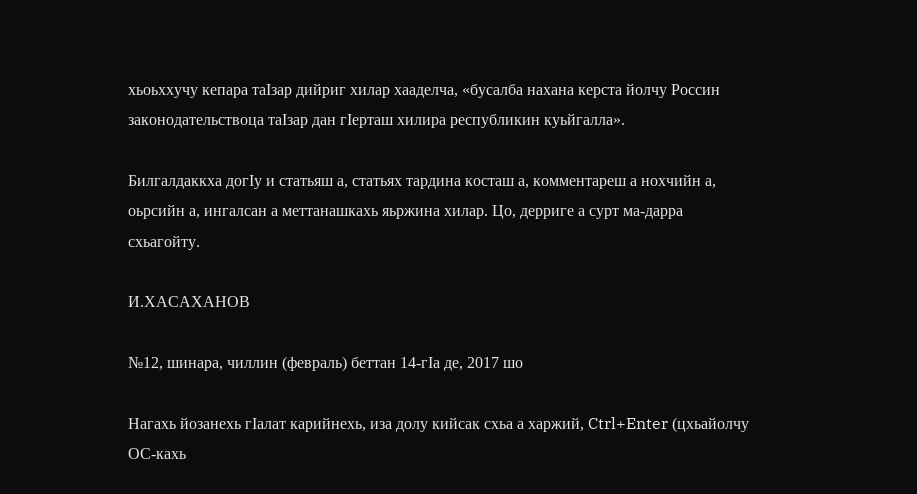хьоьххучу кепара таIзар дийриг хилар хааделча, «бусалба нахана керста йолчу Россин законодательствоца таIзар дан гIерташ хилира республикин куьйгалла».

Билгалдаккха догIу и статьяш а, статьях тардина косташ а, комментареш а нохчийн а, оьрсийн а, ингалсан а меттанашкахь яьржина хилар. Цо, дерриге а сурт ма-дарра схьагойту.

И.ХАСАХАНОВ

№12, шинара, чиллин (февраль) беттан 14-гIа де, 2017 шо

Нагахь йозанехь гIалат карийнехь, иза долу кийсак схьа а харжий, Ctrl+Enter (цхьайолчу ОС-кахь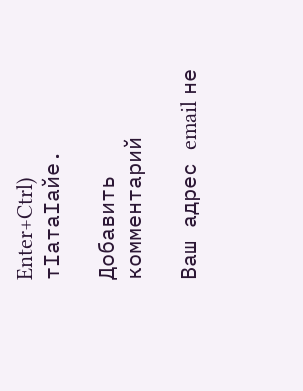Enter+Ctrl) тIатаIайе.

Добавить комментарий

Ваш адрес email не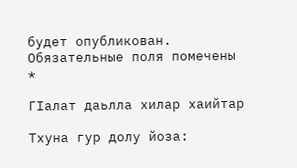будет опубликован. Обязательные поля помечены *

ГIалат даьлла хилар хаийтар

Тхуна гур долу йоза: